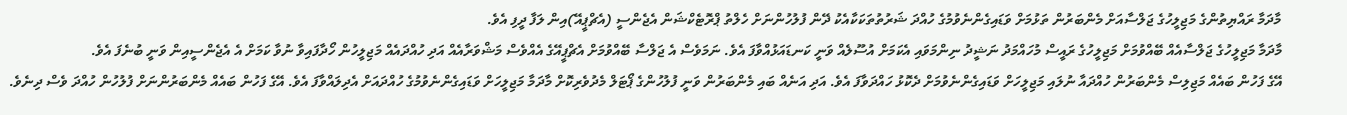މާދަމާ ރައްޔިތުންގެ މަޖިލީހުގެ ޖަލްސާއަށް މެންބަރުން ތަޅުމަށް ވަޑައިގެންނެވުމުގެ ހުއްދަ ޝަރުތުތަކަކާއެކު ދޭން ފުލުހުންނަށް ހެލްތު ޕްރޮޓެކްޝަން އެޖެންސީ (އެޗްޕީއޭ)އިން ލަފާ ދީފި އެވެ.
މާދަމާ މަޖިލީހުގެ ޖަލްސާއެއް ބޭއްވުމަށް މަޖިލީހުގެ ރައީސް މުހައްމަދު ނަޝީދު ނިންމަވައި އެކަމަށް އުސޫލެއް ވަނީ ކަނޑައަޅުއްވާފަ އެވެ. ނަމަވެސް އެ ޖަލްސާ ބޭއްވުމަށް އެޗްޕީއޭގެ އެއްވެސް މަޝްވަރާއެއް އަދި ހުއްދައެއް މަޖިލީހުން ހޯދާފައިވާ ނުވާ ކަމަށް އެ އެޖެންސީއިން ވަނީ ބުނެފަ އެވެ.
އޭގެ ފަހުން ބައެއް މަޖިލިސް މެންބަރުން ހުއްދައާ ނުލައި މަޖިލީހަށް ވަޑައިގެންނެވުމަށް ދެކޮޅު ހައްދަވާފަ އެވެ. އަދި އަނެއް ބައި މެންބަރުން ވަނީ ފުލުހުންގެ ޕޯޓަލް މެދުވެރިކޮށް މާދަމާ މަޖިލީހަށް ވަޑައިގެންނެވުމުގެ ހުއްދައަށް އެދިލައްވާފަ އެވެ. އޭގެ ފަހުން ބައެއް މެންބަރުންނަށް ފުލުހުން ހުއްދަ ވެސް ދިނެވެ.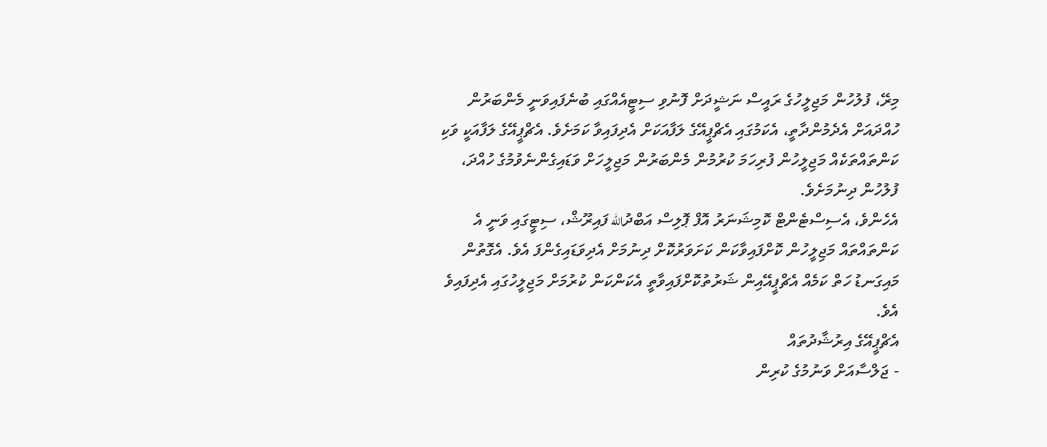މިރޭ، ފުލުހުން މަޖިލީހުގެ ރައީސް ނަޝީދަށް ފޮނުވި ސިޓީއެއްގައި ބުނެފައިވަނީ މެންބަރުން ހުއްދައަށް އެދެމުންދާތީ، އެކަމުގައި އެޗްޕީއޭގެ ލަފާއަކަށް އެދިފައިވާ ކަމަށެވެ. އެޗްޕީއޭގެ ލަފާއަކީ ވަކި ކަންތައްތަކެއް މަޖިލީހުން ފުރިހަމަ ކުރުމުން މެންބަރުން މަޖިލީހަށް ވަޑައިގެންނެވުމުގެ ހުއްދަ، ފުލުހުން ދިނުމަށެވެ.
އެހެންވެ، އެސިސްޓެންޓް ކޮމިޝަނަރު އޮފް ޕޮލިސް އަބްދުالله ފައިރޫޝް، ސިޓީގައި ވަނީ އެ ކަންތައްތައް މަޖިލީހުން ކޮށްފައިވާކަން ކަށަވަރުކޮށް ދިނުމަށް އެދިވަޑައިގެންފަ އެވެ. އެގޮތުން މައިގަނޑު ހަތް ކަމެއް އެޗްޕީއޭއިން ޝަރުތުކޮށްފައިވާތީ އެކަންކަން ކުރުމަށް މަޖިލީހުގައި އެދިފައިވެ އެވެ.
އެޗްޕީއޭގެ އިރުޝާދުތައް
- ޖަލްސާއަށް ވަނުމުގެ ކުރިން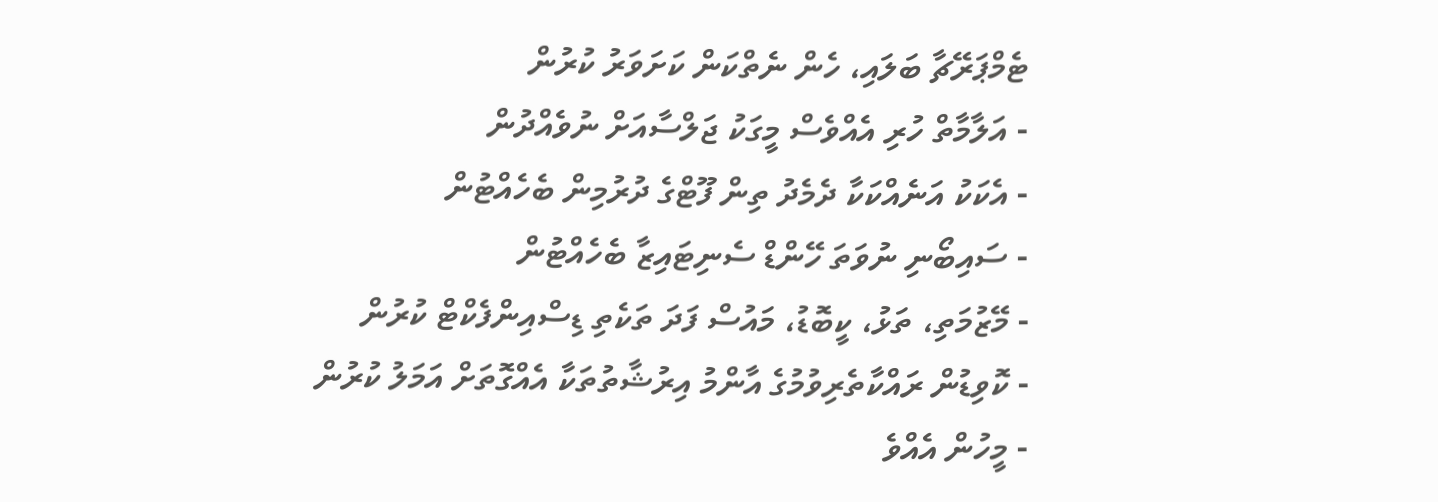ޓެމްޕަރޭޗާ ބަލައި، ހެން ނެތްކަން ކަށަވަރު ކުރުން
- އަލާމާތް ހުރި އެއްވެސް މީގަކު ޖަލްސާއަށް ނުވެއްދުން
- އެކަކު އަނެއްކަކާ ދެމެދު ތިން ފޫޓްގެ ދުރުމިން ބެހެއްޓުން
- ސައިބޯނި ނުވަތަ ހޭންޑް ސެނިޓައިޒާ ބެހެއްޓުން
- މޭޒުމަތި، ތަޅު، ކީބޮޑު، މައުސް ފަދަ ތަކެތި ޑިސްއިންފެކްޓް ކުރުން
- ކޮވިޑުން ރައްކާތެރިވުމުގެ އާންމު އިރުޝާތުތަކާ އެއްގޮތަށް އަމަލު ކުރުން
- މީހުން އެއްވެ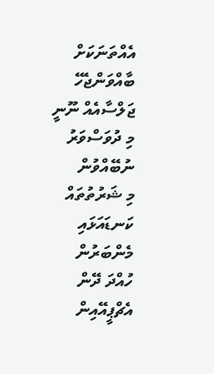އެއްތަނަކަށް ބާއްވަންޖެހޭ ޖަލްސާއެއް ނޫނީ މި ދުވަސްވަރު ނުބޭއްވުން
މި ޝަރުތުތައް ކަނޑައަޅައި މެންބަރުން ހުއްދަ ދޭން އެޗްޕީއޭއިން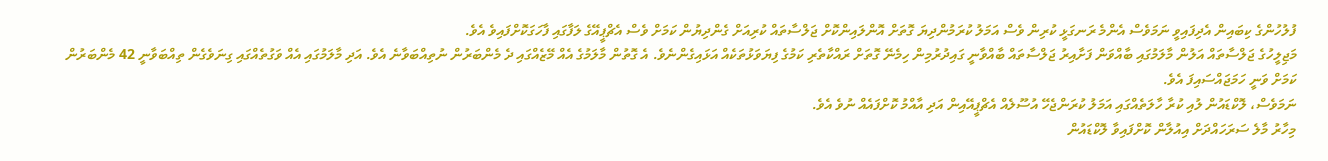ފުލުހުންގެ ކިބައިން އެދިފައިވީ ނަމަވެސް އެންމެ ރަނގަޅީ ކުރިން ވެސް އަމަލު ކުރަމުންދިޔަ ގޮތަށް އޮންލައިންކޮށް ޖަލްސާތައް ކުރިއަށް ގެންދިޔުން ކަމަށް ވެސް އެޗްޕީއޭގެ ލަފާގައި ފާހަގަކޮށްފައިވެ އެވެ.
މަޖިލީހުގެ ޖަލްސާތައް އަލުން މާލަމުގައި ބާއްވަން ފަށާއިރު ޖަލްސާތައް ބާއްވާނީ ގައިދުރުމިން ހިމެނޭ ގޮތަށް ރައްކާތެރި ކަމުގެ ފިޔަވަޅުތަކެއް އަޅައިގެންނެވެ. އެ ގޮތުން މާލަމުގެ އެއް މޭޒެއްގައި ދެ މެންބަރުން ނުތިއްބަވާނެ އެވެ. އަދި މާލަމުގައި އެއް ވަގުތެއްގައި ގިނަވެގެން ތިއްބަވާނީ 42 މެންބަރުން ކަމަށް ވަނީ ހަމަޖައްސައިފަ އެވެ.
ނަމަވެސް، ލޮކްޑައުން ލުއި ކުރާ ހާލަތެއްގައި އަމަލު ކުރަންޖެހޭ އުސޫލެއް އެޗްޕީއޭއިން އަދި އާއްމު ކޮށްފައެއް ނުވެ އެވެ.
މިހާރު މާލެ ސަރަހައްދަށް އިއުލާން ކޮށްފައިވާ ލޮކްޑައުން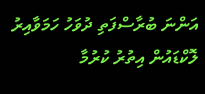އަންނަ ބުރާސްފަތި ދުވަހު ހަމަވާއިރު ލޮކްޑައުން އިތުރު ކުރުމާ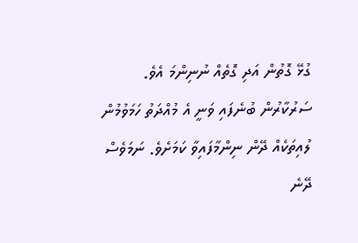ގުޅޭ ގޮތުން އަދި ގޮތެއް ނުނިންމަ އެވެ. ސަރުކާރުން ބުނެފައި ވަނީ އެ މުއްދަތު ހަމަވުމުން ލުއިތަކެއް ދޭން ނިންމާފައިވާ ކަމަށެވެ. ނަމަވެސް ދޭނެ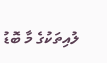ލުއިތަކުގެ މާ ބޮޑު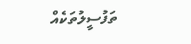ތަފުސީލުތަކެއް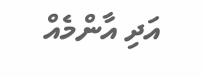އަދި އާންމެއް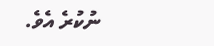ނުކުރެ އެވެ.